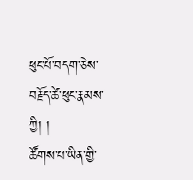ཕུང་པོ་བདག་ཅེས་བརྗོད་ཚེ་ཕུང་རྣམས་ཀྱི། །
ཚོགས་པ་ཡིན་གྱི་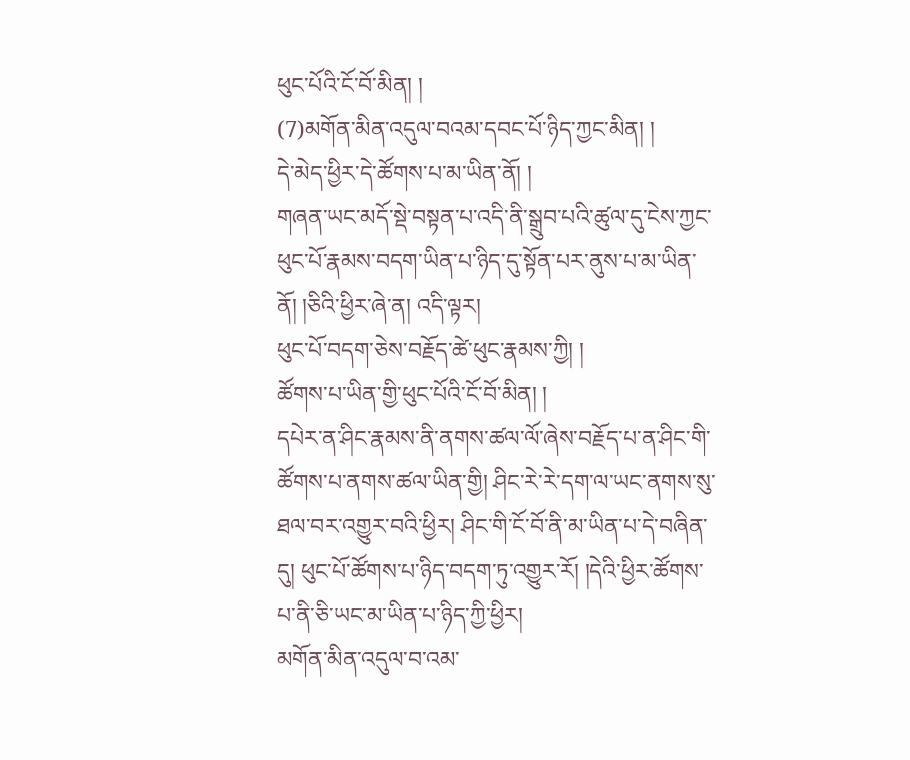ཕུང་པོའི་ངོ་བོ་མིན། །
(7)མགོན་མིན་འདུལ་བའམ་དབང་པོ་ཉིད་ཀྱང་མིན། །
དེ་མེད་ཕྱིར་དེ་ཚོགས་པ་མ་ཡིན་ནོ། །
གཞན་ཡང་མདོ་སྡེ་བསྟན་པ་འདི་ནི་སྒྲུབ་པའི་ཚུལ་དུ་ངེས་ཀྱང་ཕུང་པོ་རྣམས་བདག་ཡིན་པ་ཉིད་དུ་སྟོན་པར་ནུས་པ་མ་ཡིན་ནོ། །ཅིའི་ཕྱིར་ཞེ་ན། འདི་ལྟར།
ཕུང་པོ་བདག་ཅེས་བརྗོད་ཚེ་ཕུང་རྣམས་ཀྱི། །
ཚོགས་པ་ཡིན་གྱི་ཕུང་པོའི་ངོ་བོ་མིན། །
དཔེར་ན་ཤིང་རྣམས་ནི་ནགས་ཚལ་ལོ་ཞེས་བརྗོད་པ་ན་ཤིང་གི་ཚོགས་པ་ནགས་ཚལ་ཡིན་གྱི། ཤིང་རེ་རེ་དག་ལ་ཡང་ནགས་སུ་ཐལ་བར་འགྱུར་བའི་ཕྱིར། ཤིང་གི་ངོ་བོ་ནི་མ་ཡིན་པ་དེ་བཞིན་དུ། ཕུང་པོ་ཚོགས་པ་ཉིད་བདག་ཏུ་འགྱུར་རོ། །དེའི་ཕྱིར་ཚོགས་པ་ནི་ཅི་ཡང་མ་ཡིན་པ་ཉིད་ཀྱི་ཕྱིར།
མགོན་མིན་འདུལ་བ་འམ་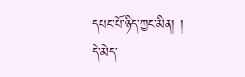དཔང་པོ་ཉིད་ཀྱང་མིན། །
དེ་མེད་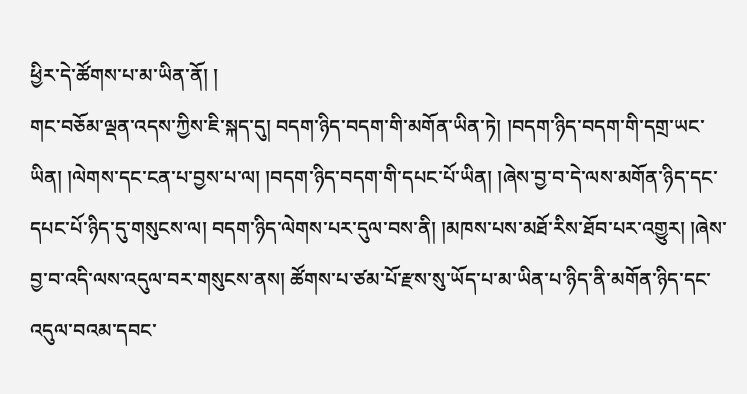ཕྱིར་དེ་ཚོགས་པ་མ་ཡིན་ནོ། །
གང་བཅོམ་ལྡན་འདས་ཀྱིས་ཇི་སྐད་དུ། བདག་ཉིད་བདག་གི་མགོན་ཡིན་ཏེ། །བདག་ཉིད་བདག་གི་དགྲ་ཡང་ཡིན། །ལེགས་དང་ངན་པ་བྱས་པ་ལ། །བདག་ཉིད་བདག་གི་དཔང་པོ་ཡིན། །ཞེས་བྱ་བ་དེ་ལས་མགོན་ཉིད་དང་དཔང་པོ་ཉིད་དུ་གསུངས་ལ། བདག་ཉིད་ལེགས་པར་དུལ་བས་ནི། །མཁས་པས་མཐོ་རིས་ཐོབ་པར་འགྱུར། །ཞེས་བྱ་བ་འདི་ལས་འདུལ་བར་གསུངས་ནས། ཚོགས་པ་ཙམ་པོ་རྫས་སུ་ཡོད་པ་མ་ཡིན་པ་ཉིད་ནི་མགོན་ཉིད་དང་འདུལ་བའམ་དབང་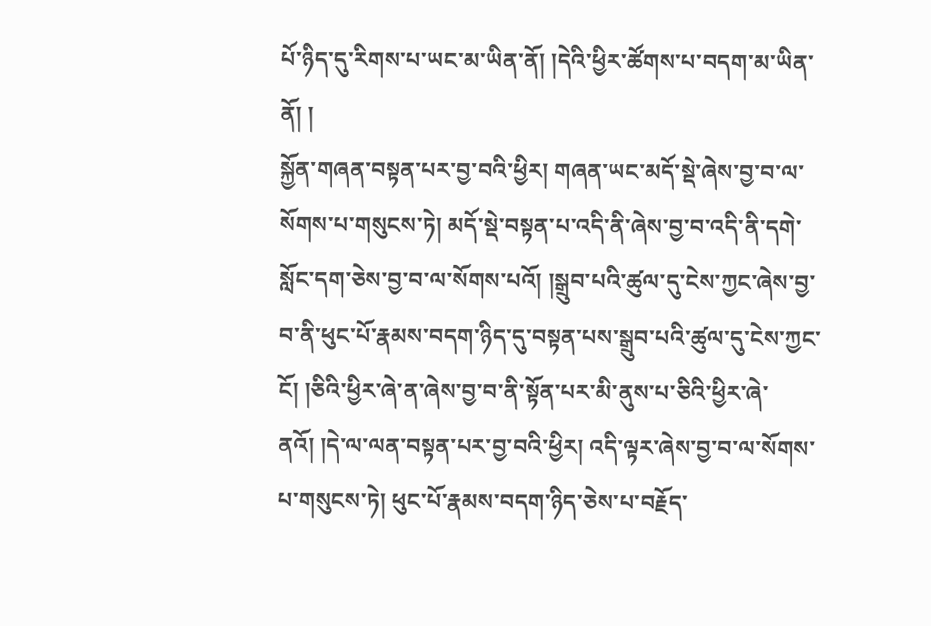པོ་ཉིད་དུ་རིགས་པ་ཡང་མ་ཡིན་ནོ། །དེའི་ཕྱིར་ཚོགས་པ་བདག་མ་ཡིན་ནོ། །
སྐྱོན་གཞན་བསྟན་པར་བྱ་བའི་ཕྱིར། གཞན་ཡང་མདོ་སྡེ་ཞེས་བྱ་བ་ལ་སོགས་པ་གསུངས་ཏེ། མདོ་སྡེ་བསྟན་པ་འདི་ནི་ཞེས་བྱ་བ་འདི་ནི་དགེ་སློང་དག་ཅེས་བྱ་བ་ལ་སོགས་པའོ། །སྒྲུབ་པའི་ཚུལ་དུ་ངེས་ཀྱང་ཞེས་བྱ་བ་ནི་ཕུང་པོ་རྣམས་བདག་ཉིད་དུ་བསྟན་པས་སྒྲུབ་པའི་ཚུལ་དུ་ངེས་ཀྱང་ངོ། །ཅིའི་ཕྱིར་ཞེ་ན་ཞེས་བྱ་བ་ནི་སྟོན་པར་མི་ནུས་པ་ཅིའི་ཕྱིར་ཞེ་ནའོ། །དེ་ལ་ལན་བསྟན་པར་བྱ་བའི་ཕྱིར། འདི་ལྟར་ཞེས་བྱ་བ་ལ་སོགས་པ་གསུངས་ཏེ། ཕུང་པོ་རྣམས་བདག་ཉིད་ཅེས་པ་བརྗོད་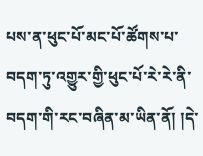པས་ན་ཕུང་པོ་མང་པོ་ཚོགས་པ་བདག་ཏུ་འགྱུར་གྱི་ཕུང་པོ་རེ་རེ་ནི་བདག་གི་རང་བཞིན་མ་ཡིན་ནོ། །དེ་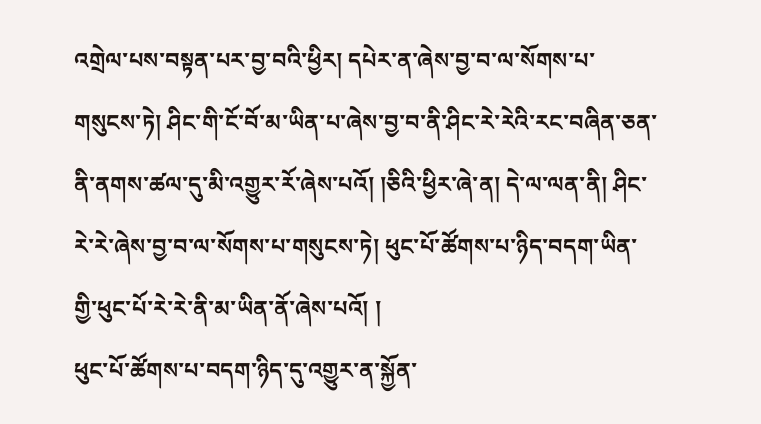འགྲེལ་པས་བསྟན་པར་བྱ་བའི་ཕྱིར། དཔེར་ན་ཞེས་བྱ་བ་ལ་སོགས་པ་གསུངས་ཏེ། ཤིང་གི་ངོ་བོ་མ་ཡིན་པ་ཞེས་བྱ་བ་ནི་ཤིང་རེ་རེའི་རང་བཞིན་ཅན་ནི་ནགས་ཚལ་དུ་མི་འགྱུར་རོ་ཞེས་པའོ། །ཅིའི་ཕྱིར་ཞེ་ན། དེ་ལ་ལན་ནི། ཤིང་རེ་རེ་ཞེས་བྱ་བ་ལ་སོགས་པ་གསུངས་ཏེ། ཕུང་པོ་ཚོགས་པ་ཉིད་བདག་ཡིན་གྱི་ཕུང་པོ་རེ་རེ་ནི་མ་ཡིན་ནོ་ཞེས་པའོ། །
ཕུང་པོ་ཚོགས་པ་བདག་ཉིད་དུ་འགྱུར་ན་སྐྱོན་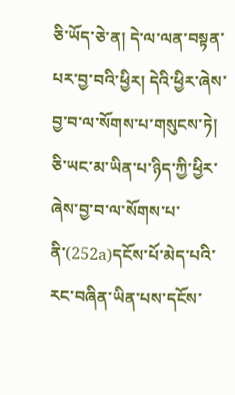ཅི་ཡོད་ཅེ་ན། དེ་ལ་ལན་བསྟན་པར་བྱ་བའི་ཕྱིར། དེའི་ཕྱིར་ཞེས་བྱ་བ་ལ་སོགས་པ་གསུངས་ཏེ། ཅི་ཡང་མ་ཡིན་པ་ཉིད་ཀྱི་ཕྱིར་ཞེས་བྱ་བ་ལ་སོགས་པ་ནི་(252a)དངོས་པོ་མེད་པའི་རང་བཞིན་ཡིན་པས་དངོས་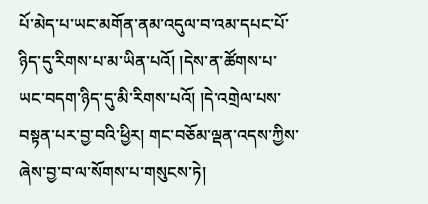པོ་མེད་པ་ཡང་མགོན་ནམ་འདུལ་བ་འམ་དཔང་པོ་ཉིད་དུ་རིགས་པ་མ་ཡིན་པའོ། །དེས་ན་ཚོགས་པ་ཡང་བདག་ཉིད་དུ་མི་རིགས་པའོ། །དེ་འགྲེལ་པས་བསྟན་པར་བྱ་བའི་ཕྱིར། གང་བཅོམ་ལྡན་འདས་ཀྱིས་ཞེས་བྱ་བ་ལ་སོགས་པ་གསུངས་ཏེ།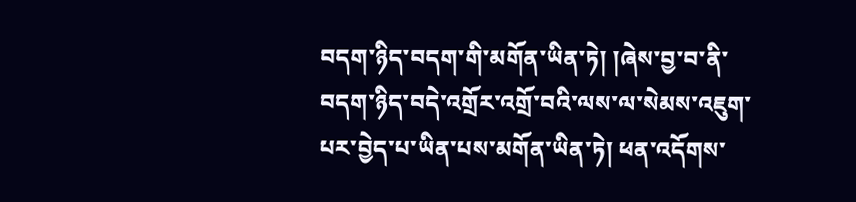བདག་ཉིད་བདག་གི་མགོན་ཡིན་ཏེ། །ཞེས་བྱ་བ་ནི་བདག་ཉིད་བདེ་འགྲོར་འགྲོ་བའི་ལས་ལ་སེམས་འཇུག་པར་བྱེད་པ་ཡིན་པས་མགོན་ཡིན་ཏེ། ཕན་འདོགས་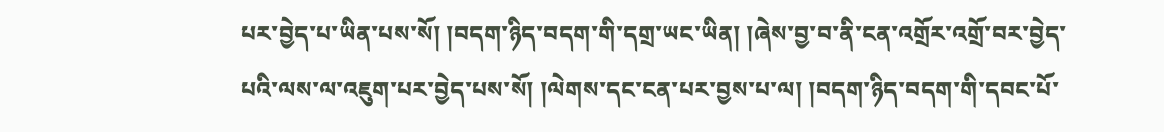པར་བྱེད་པ་ཡིན་པས་སོ། །བདག་ཉིད་བདག་གི་དགྲ་ཡང་ཡིན། །ཞེས་བྱ་བ་ནི་ངན་འགྲོར་འགྲོ་བར་བྱེད་པའི་ལས་ལ་འཇུག་པར་བྱེད་པས་སོ། །ལེགས་དང་ངན་པར་བྱས་པ་ལ། །བདག་ཉིད་བདག་གི་དབང་པོ་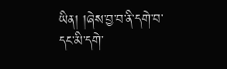ཡིན། །ཞེས་བྱ་བ་ནི་དགེ་བ་དང་མི་དགེ་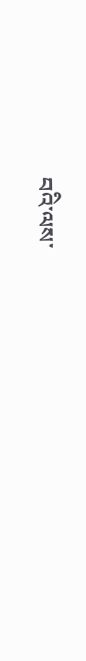བའི་ལས་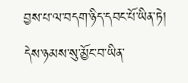བྱས་པ་ལ་བདག་ཉིད་དབང་པོ་ཡིན་ཏེ། དེས་ཉམས་སུ་མྱོང་བ་ཡིན་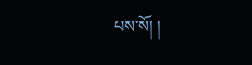པས་སོ། །